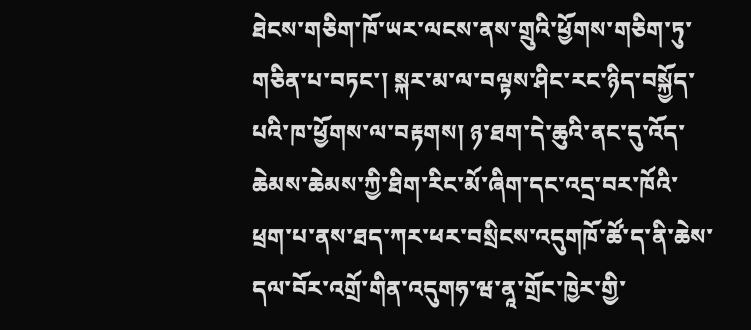ཐེངས་གཅིག་ཁོ་ཡར་ལངས་ནས་གྲུའི་ཕྱོགས་གཅིག་ཏུ་གཅིན་པ་བཏང་། སྐར་མ་ལ་བལྟས་ཤིང་རང་ཉིད་བསྐྱོད་པའི་ཁ་ཕྱོགས་ལ་བརྟགས། ཉ་ཐག་དེ་ཆུའི་ནང་དུ་འོད་ཆེམས་ཆེམས་ཀྱི་ཐིག་རིང་མོ་ཞིག་དང་འདྲ་བར་ཁོའི་ཕྲག་པ་ནས་ཐད་ཀར་ཕར་བསྲིངས་འདུགཁོ་ཚོ་ད་ནི་ཆེས་དལ་བོར་འགྲོ་གིན་འདུགཧ་ཝ་ནཱ་གྲོང་ཁྱེར་གྱི་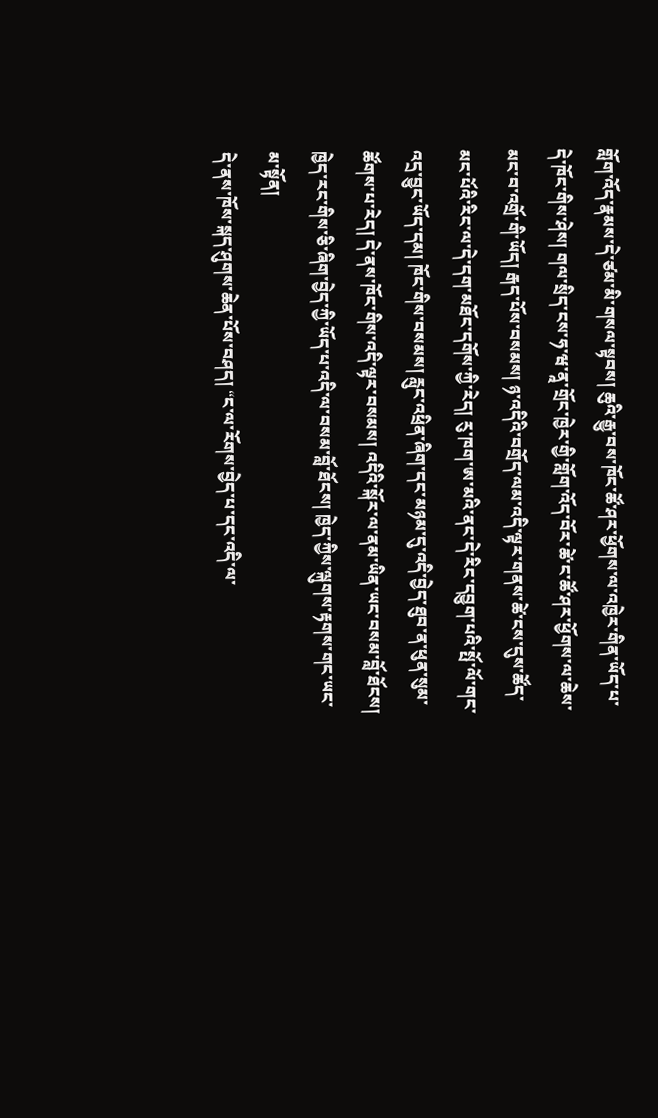གློག་འོད་རྣམས་དེ་ཙམ་མི་གསལ་སྟབས། ཆུའི་རྒྱུ་བས་ཁོང་ཚོ་ཤར་ཕྱོགས་ལ་འཁྱེར་གིན་ཡོད་པ་དེ་ཁོང་གིས་ཤེས། གལ་སྲིད་ངས་ཧ་ཝ་ནཱ་གྲོང་ཁྱེར་གྱི་གློག་འོད་བོར་ཚེ་ང་ཚོ་ཤར་ཕྱོགས་ལ་ཆེས་མང་བ་འགྲོ་གི་ཡོད། རྒད་པོས་བསམས། ཉ་འདིའི་བགྲོད་ལམ་འདི་ལྟར་གནས་ཚེ་ངས་དུས་ཚོད་མང་པོའི་རིང་ལ་དེ་དག་མཐོང་དགོས་ཀྱི་རེད། རུ་ཁག་ཨ་མའི་ནང་དེ་རིང་དབྱུག་པའི་སྤོ་ལོ་གང་འདྲ་བྱུང་ཡོད་དམ། ཁོང་གིས་བསམས། རླུང་འཕྲིན་ཞིག་དང་མཉམ་དུ་འདི་བྱེད་ཐུབ་ན་ཕུན་སུམ་ཚོགས་པ་རེད། དེ་ནས་ཁོང་གིས་འདི་ལྟར་བསམས། འདིའི་སྐོར་ལ་ནམ་ཡིན་ཡང་བསམ་བློ་ཐོངས། ཁྱེད་རང་གིས་ཅི་ཞིག་བྱེད་ཀྱི་ཡོད་པ་འདི་ལ་བསམ་བློ་ཐོངས། ཁྱེད་ཀྱིས་ལྐུགས་རྟགས་གང་ཡང་མ་སྟོན།
དེ་ནས་ཁོས་སྐད་ཤུགས་ཆེན་པོས་བཤད། “ང་ལ་རོགས་བྱེད་པ་དང་འདི་ལ་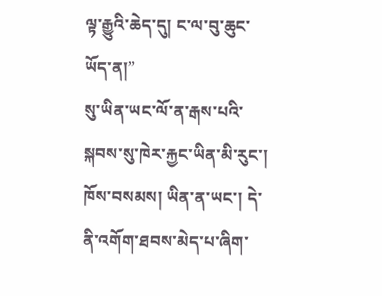ལྟ་རྒྱུའི་ཆེད་དུ། ང་ལ་བུ་ཆུང་ཡོད་ན།”
སུ་ཡིན་ཡང་ལོ་ན་རྒས་པའི་སྐབས་སུ་ཁེར་རྐྱང་ཡིན་མི་རུང་། ཁོས་བསམས། ཡིན་ན་ཡང་། དེ་ནི་འགོག་ཐབས་མེད་པ་ཞིག་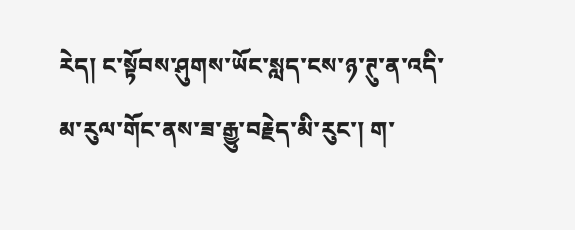རེད། ང་སྟོབས་ཤུགས་ཡོང་སླད་ངས་ཉ་ཊུ་ན་འདི་མ་རུལ་གོང་ནས་ཟ་རྒྱུ་བརྗེད་མི་རུང་། ག་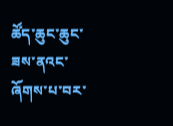ཚོད་ཆུང་ཆུང་ཟས་ནའང་ཞོགས་པ་བར་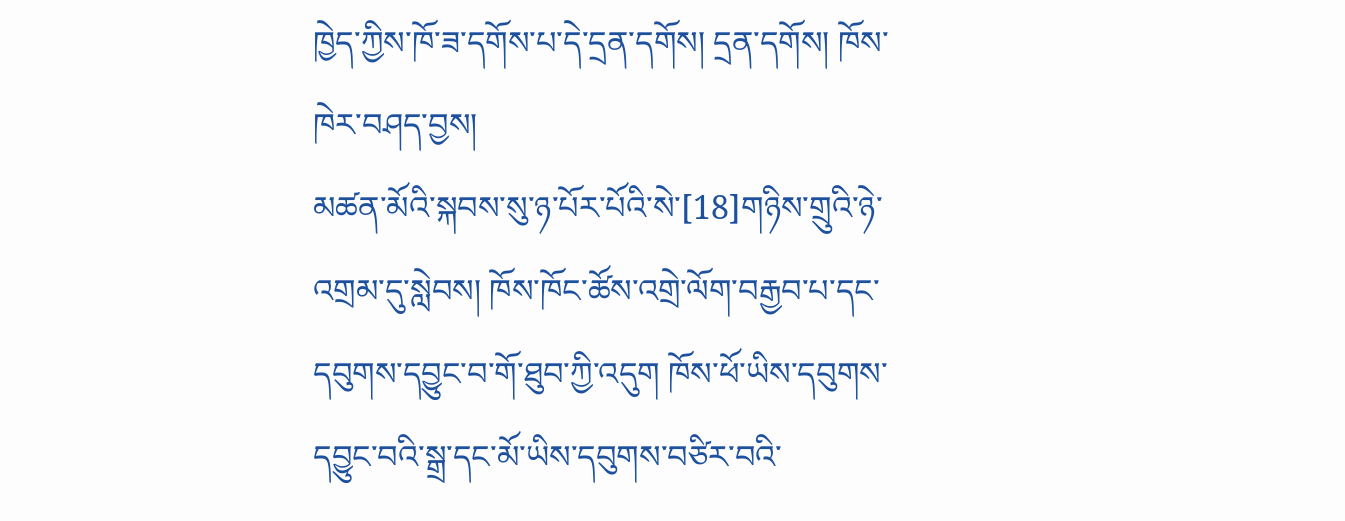ཁྱེད་ཀྱིས་ཁོ་ཟ་དགོས་པ་དེ་དྲན་དགོས། དྲན་དགོས། ཁོས་ཁེར་བཤད་བྱས།
མཚན་མོའི་སྐབས་སུ་ཉ་པོར་པོའི་སེ་[18]གཉིས་གྲུའི་ཉེ་འགྲམ་དུ་སླེབས། ཁོས་ཁོང་ཚོས་འགྲེ་ལོག་བརྒྱབ་པ་དང་དབུགས་དབྱུང་བ་གོ་ཐུབ་ཀྱི་འདུག ཁོས་ཕོ་ཡིས་དབུགས་དབྱུང་བའི་སྒྲ་དང་མོ་ཡིས་དབུགས་བཙིར་བའི་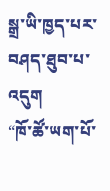སྒྲ་ཡི་ཁྱད་པར་བཤད་ཐུབ་པ་འདུག
“ཁོ་ཚོ་ཡག་པོ་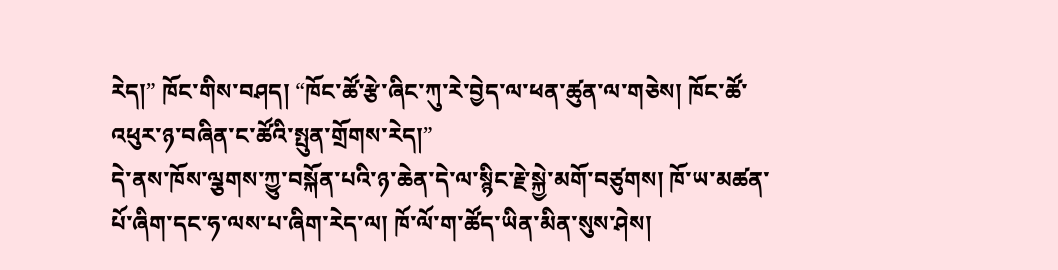རེད།” ཁོང་གིས་བཤད། “ཁོང་ཚོ་རྩེ་ཞིང་ཀུ་རེ་བྱེད་ལ་ཕན་ཚུན་ལ་གཅེས། ཁོང་ཚོ་འཕུར་ཉ་བཞིན་ང་ཚོའི་སྤུན་གྲོགས་རེད།”
དེ་ནས་ཁོས་ལྕགས་ཀྱུ་བསྐོན་པའི་ཉ་ཆེན་དེ་ལ་སྙིང་རྗེ་སྐྱེ་མགོ་བཙུགས། ཁོ་ཡ་མཚན་པོ་ཞིག་དང་ཧ་ལས་པ་ཞིག་རེད་ལ། ཁོ་ལོ་ག་ཚོད་ཡིན་མིན་སུས་ཤེས།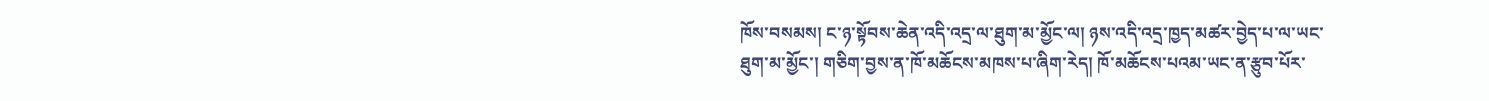ཁོས་བསམས། ང་ཉ་སྟོབས་ཆེན་འདི་འདྲ་ལ་ཐུག་མ་མྱོང་ལ། ཉས་འདི་འདྲ་ཁྱད་མཚར་བྱེད་པ་ལ་ཡང་ཐུག་མ་མྱོང་། གཅིག་བྱས་ན་ཁོ་མཆོངས་མཁས་པ་ཞིག་རེད། ཁོ་མཆོངས་པའམ་ཡང་ན་རྩུབ་པོར་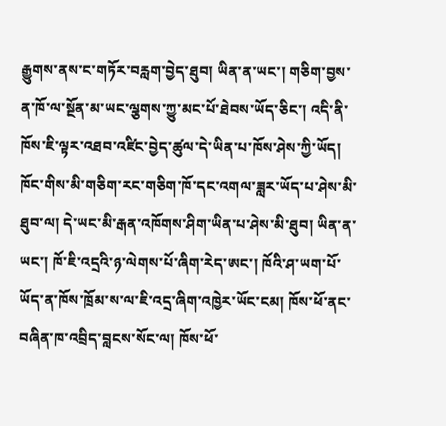རྒྱུགས་ནས་ང་གཏོར་བརླག་བྱེད་ཐུབ། ཡིན་ན་ཡང་། གཅིག་བྱས་ན་ཁོ་ལ་སྔོན་མ་ཡང་ལྕགས་ཀྱུ་མང་པོ་ཐེབས་ཡོད་ཅིང་། འདི་ནི་ཁོས་ཇི་ལྟར་འཐབ་འཛིང་བྱེད་ཚུལ་དེ་ཡིན་པ་ཁོས་ཤེས་ཀྱི་ཡོད། ཁོང་གིས་མི་གཅིག་རང་གཅིག་ཁོ་དང་འགལ་ཟླར་ཡོད་པ་ཤེས་མི་ཐུབ་ལ། དེ་ཡང་མི་རྒན་འཁོགས་ཤིག་ཡིན་པ་ཤེས་མི་ཐུབ། ཡིན་ན་ཡང་། ཁོ་ཇི་འདྲའི་ཉ་ལེགས་པོ་ཞིག་རེད་ཨང་། ཁོའི་ཤ་ཡག་པོ་ཡོད་ན་ཁོས་ཁྲོམ་ས་ལ་ཇི་འདྲ་ཞིག་འཁྱེར་ཡོང་ངམ། ཁོས་ཕོ་ནང་བཞིན་ཁ་འབྲིད་བླངས་སོང་ལ། ཁོས་ཕོ་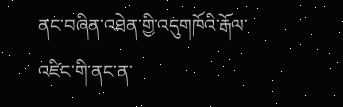ནང་བཞིན་འཐེན་གྱི་འདུགཁོའི་རྒོལ་འཛིང་གི་ནང་ན་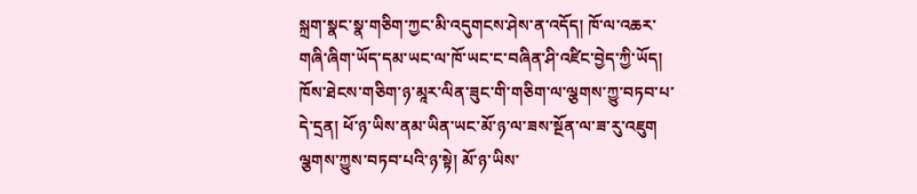སྐྲག་སྣང་སྣ་གཅིག་ཀྱང་མི་འདུགངས་ཤེས་ན་འདོད། ཁོ་ལ་འཆར་གཞི་ཞིག་ཡོད་དམ་ཡང་ལ་ཁོ་ཡང་ང་བཞིན་ཤི་འཛིང་བྱེད་ཀྱི་ཡོད།
ཁོས་ཐེངས་གཅིག་ཉ་མཱར་ལིན་ཟུང་གི་གཅིག་ལ་ལྕགས་ཀྱུ་བཏབ་པ་དེ་དྲན། ཕོ་ཉ་ཡིས་ནམ་ཡིན་ཡང་མོ་ཉ་ལ་ཟས་སྔོན་ལ་ཟ་རུ་འཇུག ལྕགས་ཀྱུས་བཏབ་པའི་ཉ་སྟེ། མོ་ཉ་ཡིས་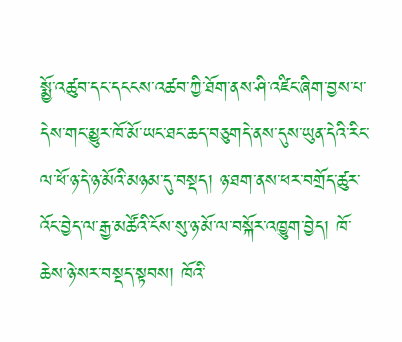སྨྱོ་འཚུབ་དང་དངངས་འཚབ་ཀྱི་ཐོག་ནས་ཤི་འཛིང་ཞིག་བྱས་པ་དེས་གང་མྱུར་ཁོ་མོ་ཡང་ཐང་ཆད་བཅུགདེ་ནས་དུས་ཡུན་དེའི་རིང་ལ་ཕོ་ཉ་དེ་ཉ་མོའི་མཉམ་དུ་བསྡད། ཉ་ཐག་ནས་ཕར་བགྲོད་ཚུར་འོང་བྱེད་ལ་རྒྱ་མཚོའི་ངོས་སུ་ཉ་མོ་ལ་བསྐོར་འཁྱུག་བྱེད། ཁོ་ཆེས་ཉེ་སར་བསྡད་སྟབས། ཁོའི་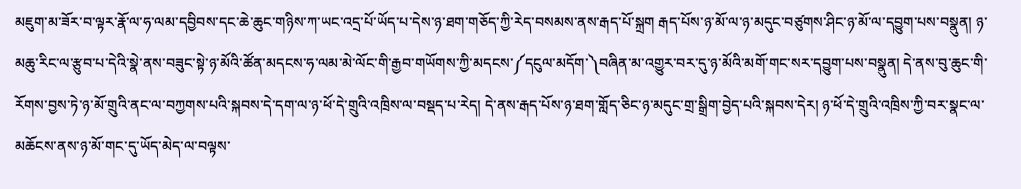མཇུག་མ་ཟོར་བ་ལྟར་རྣོ་ལ་ཧ་ལམ་དབྱིབས་དང་ཆེ་ཆུང་གཉིས་ཀ་ཡང་འདྲ་པོ་ཡོད་པ་དེས་ཉ་ཐག་གཅོད་ཀྱི་རེད་བསམས་ནས་རྒད་པོ་སྐྲག རྒད་པོས་ཉ་མོ་ལ་ཉ་མདུང་བཙུགས་ཤིང་ཉ་མོ་ལ་དབྱུག་པས་བསྣུན། ཉ་མཆུ་རིང་ལ་རྩུབ་པ་དེའི་སྣེ་ནས་བཟུང་སྟེ་ཉ་མོའི་ཚོན་མདངས་ཧ་ལམ་མེ་ལོང་གི་རྒྱབ་གཡོགས་ཀྱི་མདངས་༼དངུལ་མདོག་༽བཞིན་མ་འགྱུར་བར་དུ་ཉ་མོའི་མགོ་གང་སར་དབྱུག་པས་བསྣུན། དེ་ནས་བུ་ཆུང་གི་རོགས་བྱས་ཏེ་ཉ་མོ་གྲུའི་ནང་ལ་བཀྱགས་པའི་སྐབས་དེ་དག་ལ་ཉ་ཕོ་དེ་གྲུའི་འཁྲིས་ལ་བསྡད་པ་རེད། དེ་ནས་རྒད་པོས་ཉ་ཐག་གློད་ཅིང་ཉ་མདུང་གྲ་སྒྲིག་བྱེད་པའི་སྐབས་དེར། ཉ་ཕོ་དེ་གྲུའི་འཁྲིས་ཀྱི་བར་སྣང་ལ་མཆོངས་ནས་ཉ་མོ་གང་དུ་ཡོད་མེད་ལ་བལྟས་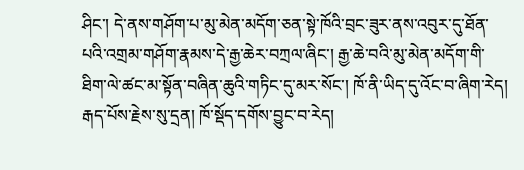ཤིང་། དེ་ནས་གཤོག་པ་མུ་མེན་མདོག་ཅན་སྟེ་ཁོའི་བྲང་ཟུར་ནས་འབུར་དུ་ཐོན་པའི་འགྲམ་གཤོག་རྣམས་དེ་རྒྱ་ཆེར་བཀྲལ་ཞིང་། རྒྱ་ཆེ་བའི་མུ་མེན་མདོག་གི་ཐིག་ལེ་ཚང་མ་སྟོན་བཞིན་ཆུའི་གཏིང་དུ་མར་སོང་། ཁོ་ནི་ཡིད་དུ་འོང་བ་ཞིག་རེད། རྒད་པོས་རྗེས་སུ་དྲན། ཁོ་སྡོད་དགོས་བྱུང་བ་རེད།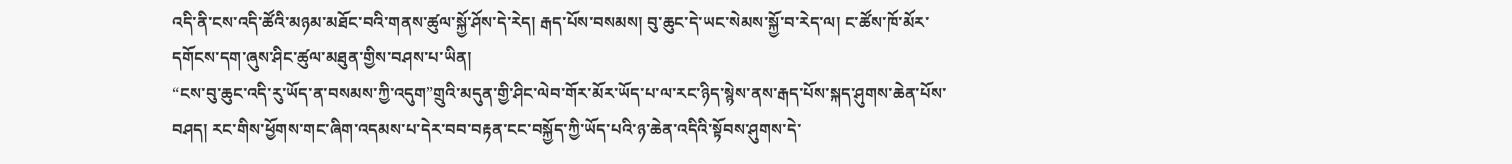འདི་ནི་ངས་འདི་ཚོའི་མཉམ་མཐོང་བའི་གནས་ཚུལ་སྐྱོ་ཤོས་དེ་རེད། རྒད་པོས་བསམས། བུ་ཆུང་དེ་ཡང་སེམས་སྐྱོ་བ་རེད་ལ། ང་ཚོས་ཁོ་མོར་དགོངས་དག་ཞུས་ཤིང་ཚུལ་མཐུན་གྱིས་བཤས་པ་ཡིན།
“ངས་བུ་ཆུང་འདི་རུ་ཡོད་ན་བསམས་ཀྱི་འདུག”གྲུའི་མདུན་གྱི་ཤིང་ལེབ་གོར་མོར་ཡོད་པ་ལ་རང་ཉིད་སྙེས་ནས་རྒད་པོས་སྐད་ཤུགས་ཆེན་པོས་བཤད། རང་གིས་ཕྱོགས་གང་ཞིག་འདམས་པ་དེར་བབ་བརྟན་ངང་བསྐྱོད་ཀྱི་ཡོད་པའི་ཉ་ཆེན་འདིའི་སྟོབས་ཤུགས་དེ་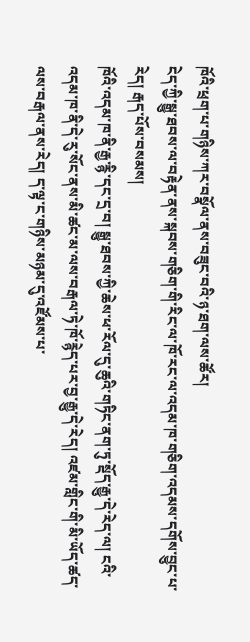ཁོའི་ཕྲག་པ་གཉིས་ཀར་བསྣོལ་ནས་བཟུང་བའི་ཉ་ཐག་ལས་ཚོར།
ངེད་ཀྱི་སྒྱུ་ཐབས་ལ་བརྟེན་ནས་སྐབས་གཅིག་གི་རིང་ལ་ཁོ་རང་ལ་འདམ་ཁ་གཅིག་འདམས་དགོས་བྱུང་པ་རེད། རྒད་པོས་བསམས།
ཁོའི་འདམ་ཁ་ནི་རྒྱ་རྙི་དང་དྲ་བ། སྒྱུ་ཐབས་ཀྱི་ཆེས་ཕ་རོལ་དུ་ཆུའི་གཏིང་ནག་ཏུ་སྡོད་རྒྱུ་དེ་རེད་ལ། ངའི་འདམ་ཁ་ནི་དེ་རུ་སོང་ནས་མི་ཚང་མ་ལས་བརྒལ་ཏེ་ཁོ་རྙེད་པར་བྱ་རྒྱུ་དེ་རེད། འཛམ་གླིང་གི་མི་ཡོད་ཚད་ལས་བརྒལ་ནས་རེད། ད་ལྟ་ང་གཉིས་མཉམ་དུ་འཛོམས་པ་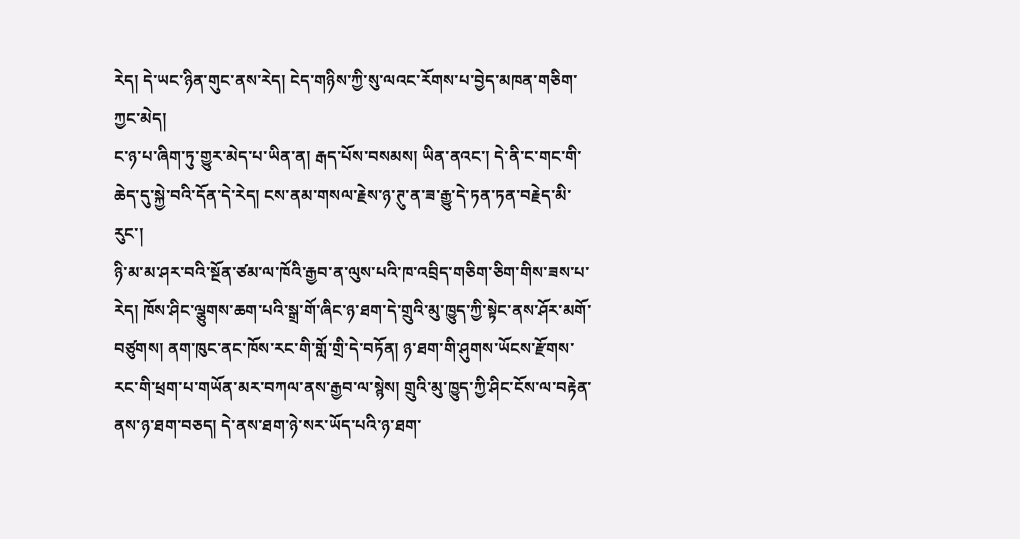རེད། དེ་ཡང་ཉིན་གུང་ནས་རེད། ངེད་གཉིས་ཀྱི་སུ་ལའང་རོགས་པ་བྱེད་མཁན་གཅིག་ཀྱང་མེད།
ང་ཉ་པ་ཞིག་ཏུ་གྱུར་མེད་པ་ཡིན་ན། རྒད་པོས་བསམས། ཡིན་ནའང་། དེ་ནི་ང་གང་གི་ཆེད་དུ་སྐྱེ་བའི་དོན་དེ་རེད། ངས་ནམ་གསལ་རྗེས་ཉ་ཊུ་ན་ཟ་རྒྱུ་དེ་ཏན་ཏན་བརྗེད་མི་རུང་།
ཉི་མ་མ་ཤར་བའི་སྔོན་ཙམ་ལ་ཁོའི་རྒྱབ་ན་ལུས་པའི་ཁ་འབྲིད་གཅིག་ཅིག་གིས་ཟས་པ་རེད། ཁོས་ཤིང་ལྕུགས་ཆག་པའི་སྒྲ་གོ་ཞིང་ཉ་ཐག་དེ་གྲུའི་མུ་ཁྱུད་ཀྱི་སྟེང་ནས་ཤོར་མགོ་བཙུགས། ནག་ཁུང་ནང་ཁོས་རང་གི་གློ་གྲི་དེ་བཏོན། ཉ་ཐག་གི་ཤུགས་ཡོངས་རྫོགས་རང་གི་ཕྲག་པ་གཡོན་མར་བཀལ་ནས་རྒྱབ་ལ་སྙེས། གྲུའི་མུ་ཁྱུད་ཀྱི་ཤིང་ངོས་ལ་བརྟེན་ནས་ཉ་ཐག་བཅད། དེ་ནས་ཐག་ཉེ་སར་ཡོད་པའི་ཉ་ཐག་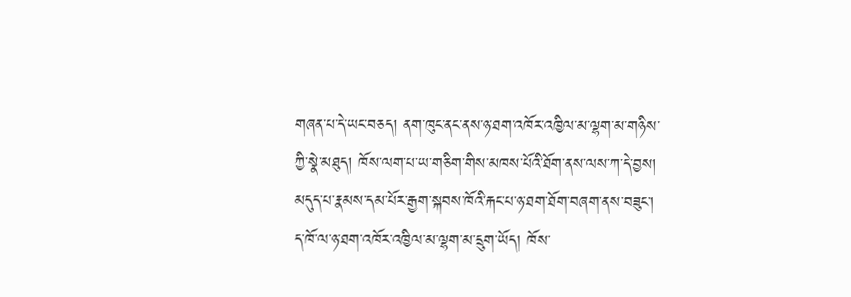གཞན་པ་དེ་ཡང་བཅད། ནག་ཁུང་ནང་ནས་ཉ་ཐག་འཁོར་འཁྱིལ་མ་ལྷག་མ་གཉིས་ཀྱི་སྣེ་མཐུད། ཁོས་ལག་པ་ཡ་གཅིག་གིས་མཁས་པོའི་ཐོག་ནས་ལས་ཀ་དེ་བྱས། མདུད་པ་རྣམས་དམ་པོར་རྒྱག་སྐབས་ཁོའི་རྐང་པ་ཉ་ཐག་ཐོག་བཞག་ནས་བཟུང་། ད་ཁོ་ལ་ཉ་ཐག་འཁོར་འཁྱིལ་མ་ལྷག་མ་དྲུག་ཡོད། ཁོས་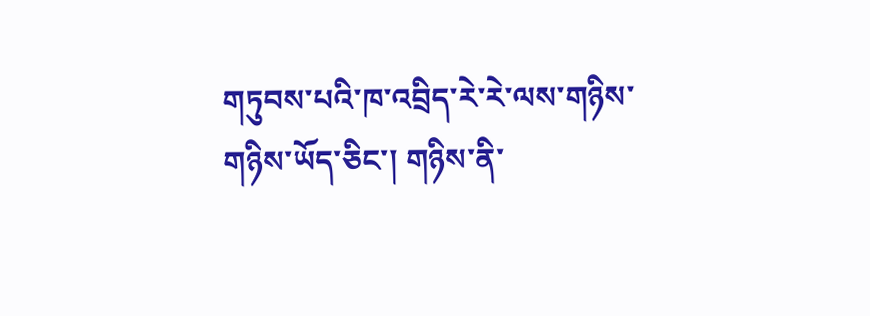གཏུབས་པའི་ཁ་འབྲིད་རེ་རེ་ལས་གཉིས་གཉིས་ཡོད་ཅིང་། གཉིས་ནི་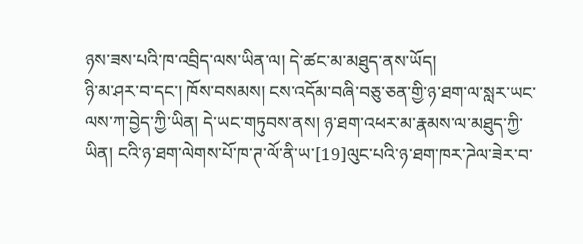ཉས་ཟས་པའི་ཁ་འབྲིད་ལས་ཡིན་ལ། དེ་ཚང་མ་མཐུད་ནས་ཡོད།
ཉི་མ་ཤར་བ་དང་། ཁོས་བསམས། ངས་འདོམ་བཞི་བཅུ་ཅན་གྱི་ཉ་ཐག་ལ་སླར་ཡང་ལས་ཀ་བྱེད་ཀྱི་ཡིན། དེ་ཡང་གཏུབས་ནས། ཉ་ཐག་འཕར་མ་རྣམས་ལ་མཐུད་ཀྱི་ཡིན། ངའི་ཉ་ཐག་ལེགས་པོ་ཁ་ཊ་ལོ་ནི་ཡ་[19]ལུང་པའི་ཉ་ཐག་ཁར་ཌེལ་ཟེར་བ་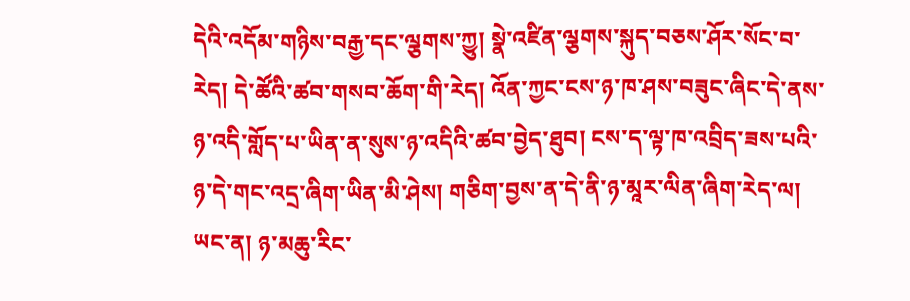དེའི་འདོམ་གཉིས་བརྒྱ་དང་ལྕགས་ཀྱུ། སྣེ་འཛིན་ལྕགས་སྐུད་བཅས་ཤོར་སོང་བ་རེད། དེ་ཚོའི་ཚབ་གསབ་ཆོག་གི་རེད། འོན་ཀྱང་ངས་ཉ་ཁ་ཤས་བཟུང་ཞིང་དེ་ནས་ཉ་འདི་གློད་པ་ཡིན་ན་སུས་ཉ་འདིའི་ཚབ་བྱེད་ཐུབ། ངས་ད་ལྟ་ཁ་འབྲིད་ཟས་པའི་ཉ་དེ་གང་འདྲ་ཞིག་ཡིན་མི་ཤེས། གཅིག་བྱས་ན་དེ་ནི་ཉ་མཱར་ལིན་ཞིག་རེད་ལ། ཡང་ན། ཉ་མཆུ་རིང་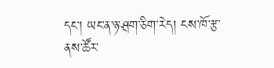དང་། ཡང་ན་ཉ་ཤྲག་ཅིག་རེད། ངས་ཁོ་རྩ་ནས་ཚོར་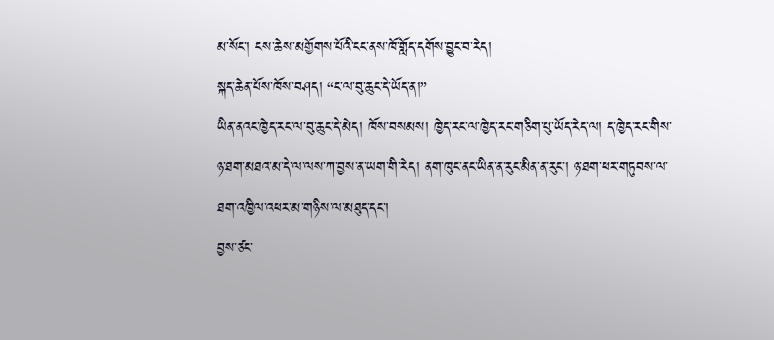མ་སོང་། ངས་ཆེས་མགྱོགས་པོའི་ངང་ནས་ཁོ་གློད་དགོས་བྱུང་བ་རེད།
སྐད་ཆེན་པོས་ཁོས་བཤད། “ང་ལ་བུ་ཆུང་དེ་ཡོད་ན།”
ཡིན་ནའང་ཁྱེད་རང་ལ་བུ་ཆུང་དེ་མེད། ཁོས་བསམས། ཁྱེད་རང་ལ་ཁྱེད་རང་གཅིག་པུ་ཡོད་རེད་ལ། ད་ཁྱེད་རང་གིས་ཉ་ཐག་མཐའ་མ་དེ་ལ་ལས་ཀ་བྱས་ན་ཡག་གི་རེད། ནག་ཁུང་ནང་ཡིན་ན་རུང་མིན་ན་རུང་། ཉ་ཐག་ཕར་གཏུབས་ལ་ཐག་འཁྱིལ་འཕར་མ་གཉིས་ལ་མཐུད་དང་།
བྱས་ཙང་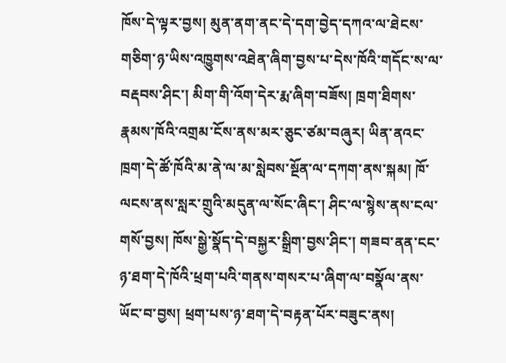ཁོས་དེ་ལྟར་བྱས། མུན་ནག་ནང་དེ་དག་བྱེད་དཀའ་ལ་ཐེངས་གཅིག་ཉ་ཡིས་འཁྱུགས་འཐེན་ཞིག་བྱས་པ་དེས་ཁོའི་གདོང་ས་ལ་བརྡབས་ཤིང་། མིག་གི་འོག་དེར་རྨ་ཞིག་བཟོས། ཁྲག་ཐིགས་རྣམས་ཁོའི་འགྲམ་ངོས་ནས་མར་ཅུང་ཙམ་བཞུར། ཡིན་ནའང་ཁྲག་དེ་ཚོ་ཁོའི་མ་ནེ་ལ་མ་སླེབས་སྔོན་ལ་དཀག་ནས་སྐམ། ཁོ་ལངས་ནས་སླར་གྲུའི་མདུན་ལ་སོང་ཞིང་། ཤིང་ལ་སྙེས་ནས་ངལ་གསོ་བྱས། ཁོས་སྒྱེ་སྣོད་དེ་བསྐྱར་སྒྲིག་བྱས་ཤིང་། གཟབ་ནན་ངང་ཉ་ཐག་དེ་ཁོའི་ཕྲག་པའི་གནས་གསར་པ་ཞིག་ལ་བསྣོལ་ནས་ཡོང་བ་བྱས། ཕྲག་པས་ཉ་ཐག་དེ་བརྟན་པོར་བཟུང་ནས།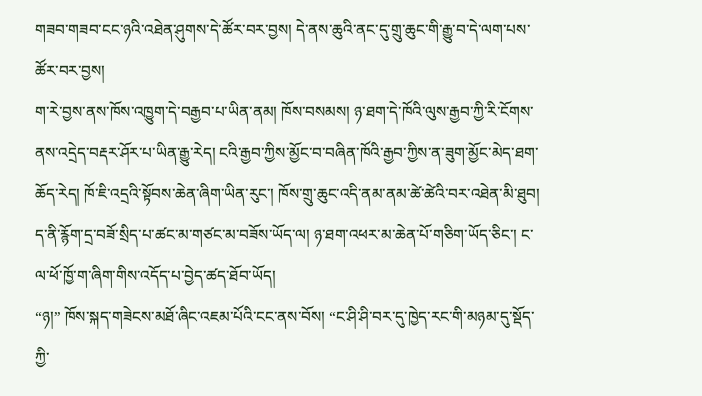གཟབ་གཟབ་ངང་ཉའི་འཐེན་ཤུགས་དེ་ཚོར་བར་བྱས། དེ་ནས་ཆུའི་ནང་དུ་གྲུ་ཆུང་གི་རྒྱུ་བ་དེ་ལག་པས་ཚོར་བར་བྱས།
ག་རེ་བྱས་ནས་ཁོས་འཁྱུག་དེ་བརྒྱབ་པ་ཡིན་ནམ། ཁོས་བསམས། ཉ་ཐག་དེ་ཁོའི་ལུས་རྒྱབ་ཀྱི་རི་ངོགས་ནས་འདྲེད་བརྡར་ཤོར་པ་ཡིན་རྒྱུ་རེད། ངའི་རྒྱབ་ཀྱིས་མྱོང་བ་བཞིན་ཁོའི་རྒྱབ་ཀྱིས་ན་ཟུག་མྱོང་མེད་ཐག་ཆོད་རེད། ཁོ་ཇི་འདྲའི་སྟོབས་ཆེན་ཞིག་ཡིན་རུང་། ཁོས་གྲུ་ཆུང་འདི་ནམ་ནམ་ཚེ་ཚེའི་བར་འཐེན་མི་ཐུབ། ད་ནི་རྙོག་དྲ་བཟོ་སྲིད་པ་ཚང་མ་གཙང་མ་བཟོས་ཡོད་ལ། ཉ་ཐག་འཕར་མ་ཆེན་པོ་གཅིག་ཡོད་ཅིང་། ང་ལ་ཕོ་ཁྱོ་ག་ཞིག་གིས་འདོད་པ་བྱེད་ཚད་ཐོབ་ཡོད།
“ཉ།” ཁོས་སྐད་གཟེངས་མཐོ་ཞིང་འཇམ་པོའི་ངང་ནས་བོས། “ང་ཤི་ཤི་བར་དུ་ཁྱེད་རང་གི་མཉམ་དུ་སྡོད་ཀྱི་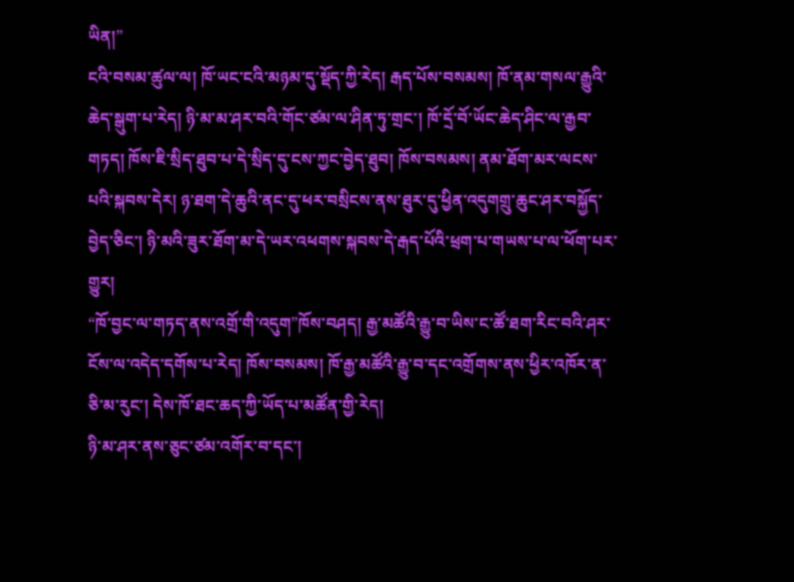ཡིན།”
ངའི་བསམ་ཚུལ་ལ། ཁོ་ཡང་ངའི་མཉམ་དུ་སྡོད་ཀྱི་རེད། རྒད་པོས་བསམས། ཁོ་ནམ་གསལ་རྒྱུའི་ཆེད་སྒུག་པ་རེད། ཉི་མ་མ་ཤར་བའི་གོང་ཙམ་ལ་ཤིན་ཏུ་གྲང་། ཁོ་དྲོ་བོ་ཡོང་ཆེད་ཤིང་ལ་རྒྱབ་གཏད། ཁོས་ཇི་སྲིད་ཐུབ་པ་དེ་སྲིད་དུ་ངས་ཀྱང་བྱེད་ཐུབ། ཁོས་བསམས། ནམ་ཐོག་མར་ལངས་པའི་སྐབས་དེར། ཉ་ཐག་དེ་ཆུའི་ནང་དུ་ཕར་བསྲིངས་ནས་ཐུར་དུ་ཕྱིན་འདུགགྲུ་ཆུང་ཤར་བསྐྱོད་བྱེད་ཅིང་། ཉི་མའི་ཟུར་ཐོག་མ་དེ་ཡར་འཕགས་སྐབས་དེ་རྒད་པོའི་ཕྲག་པ་གཡས་པ་ལ་ཕོག་པར་གྱུར།
“ཁོ་བྱང་ལ་གཏད་ནས་འགྲོ་གི་འདུག”ཁོས་བཤད། རྒྱ་མཚོའི་རྒྱུ་བ་ཡིས་ང་ཚོ་ཐག་རིང་བའི་ཤར་ངོས་ལ་འདེད་དགོས་པ་རེད། ཁོས་བསམས། ཁོ་རྒྱ་མཚོའི་རྒྱུ་བ་དང་འགྲོགས་ནས་ཕྱིར་འཁོར་ན་ཅི་མ་རུང་། དེས་ཁོ་ཐང་ཆད་ཀྱི་ཡོད་པ་མཚོན་གྱི་རེད།
ཉི་མ་ཤར་ནས་ཅུང་ཙམ་འགོར་བ་དང་།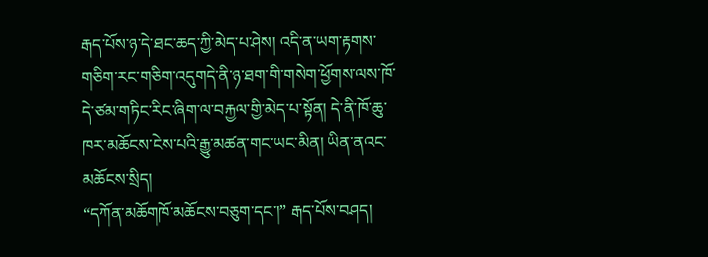རྒད་པོས་ཉ་དེ་ཐང་ཆད་ཀྱི་མེད་པ་ཤེས། འདི་ན་ཡག་རྟགས་གཅིག་རང་གཅིག་འདུགདེ་ནི་ཉ་ཐག་གི་གསེག་ཕྱོགས་ལས་ཁོ་དེ་ཙམ་གཏིང་རིང་ཞིག་ལ་བརྐྱལ་གྱི་མེད་པ་སྟོན། དེ་ནི་ཁོ་ཆུ་ཁར་མཆོངས་ངེས་པའི་རྒྱུ་མཚན་གང་ཡང་མིན། ཡིན་ནའང་མཆོངས་སྲིད།
“དཀོན་མཆོགཁོ་མཆོངས་བཅུག་དང་།” རྒད་པོས་བཤད།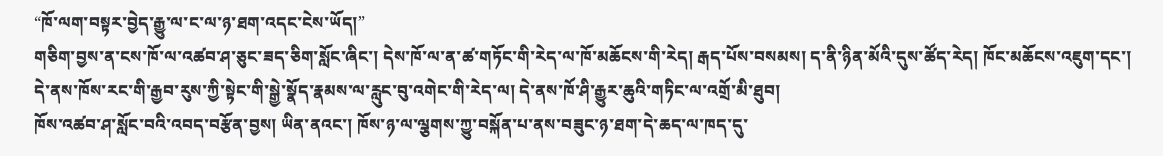“ཁོ་ལག་བསྟར་བྱེད་རྒྱུ་ལ་ང་ལ་ཉ་ཐག་འདང་ངེས་ཡོད།”
གཅིག་བྱས་ན་ངས་ཁོ་ལ་འཚབ་ཤ་ཅུང་ཟད་ཅིག་སློང་ཞིང་། དེས་ཁོ་ལ་ན་ཚ་གཏོང་གི་རེད་ལ་ཁོ་མཆོངས་གི་རེད། རྒད་པོས་བསམས། ད་ནི་ཉིན་མོའི་དུས་ཚོད་རེད། ཁོང་མཆོངས་འཇུག་དང་། དེ་ནས་ཁོས་རང་གི་རྒྱབ་རུས་ཀྱི་སྟེང་གི་སྒྱེ་སྣོད་རྣམས་ལ་རླུང་བུ་འགེང་གི་རེད་ལ། དེ་ནས་ཁོ་ཤི་རྒྱུར་ཆུའི་གཏིང་ལ་འགྲོ་མི་ཐུབ།
ཁོས་འཚབ་ཤ་སློང་བའི་འབད་བརྩོན་བྱས། ཡིན་ནའང་། ཁོས་ཉ་ལ་ལྕགས་ཀྱུ་བསྐོན་པ་ནས་བཟུང་ཉ་ཐག་དེ་ཆད་ལ་ཁད་དུ་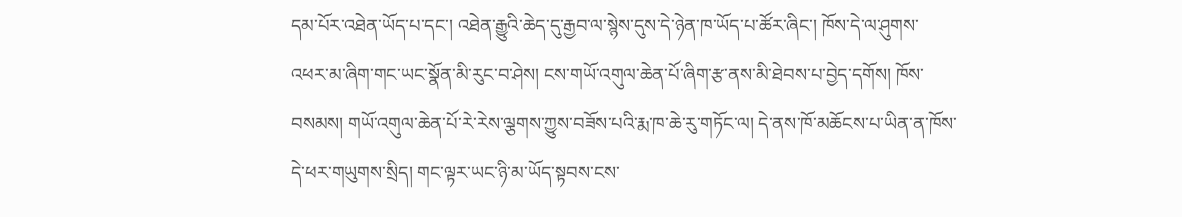དམ་པོར་འཐེན་ཡོད་པ་དང་། འཐེན་རྒྱུའི་ཆེད་དུ་རྒྱབ་ལ་སྙེས་དུས་དེ་ཉེན་ཁ་ཡོད་པ་ཚོར་ཞིང་། ཁོས་དེ་ལ་ཤུགས་འཕར་མ་ཞིག་གང་ཡང་སྣོན་མི་རུང་བ་ཤེས། ངས་གཡོ་འགུལ་ཆེན་པོ་ཞིག་རྩ་ནས་མི་ཐེབས་པ་བྱེད་དགོས། ཁོས་བསམས། གཡོ་འགུལ་ཆེན་པོ་རེ་རེས་ལྕགས་ཀྱུས་བཟོས་པའི་རྨ་ཁ་ཆེ་རུ་གཏོང་ལ། དེ་ནས་ཁོ་མཆོངས་པ་ཡིན་ན་ཁོས་དེ་ཕར་གཡུགས་སྲིད། གང་ལྟར་ཡང་ཉི་མ་ཡོད་སྟབས་ངས་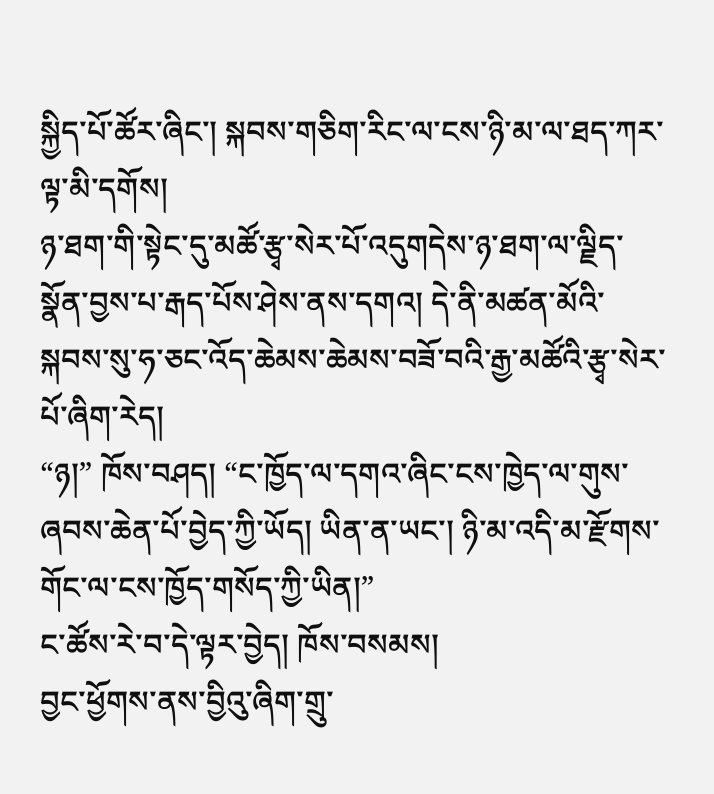སྐྱིད་པོ་ཚོར་ཞིང་། སྐབས་གཅིག་རིང་ལ་ངས་ཉི་མ་ལ་ཐད་ཀར་ལྟ་མི་དགོས།
ཉ་ཐག་གི་སྟེང་དུ་མཚོ་རྩྭ་སེར་པོ་འདུགདེས་ཉ་ཐག་ལ་ལྗིད་སྣོན་བྱས་པ་རྒད་པོས་ཤེས་ནས་དགའ། དེ་ནི་མཚན་མོའི་སྐབས་སུ་ཧ་ཅང་འོད་ཆེམས་ཆེམས་བཟོ་བའི་རྒྱ་མཚོའི་རྩྭ་སེར་པོ་ཞིག་རེད།
“ཉ།” ཁོས་བཤད། “ང་ཁྱོད་ལ་དགའ་ཞིང་ངས་ཁྱེད་ལ་གུས་ཞབས་ཆེན་པོ་བྱེད་ཀྱི་ཡོད། ཡིན་ན་ཡང་། ཉི་མ་འདི་མ་རྫོགས་གོང་ལ་ངས་ཁྱོད་གསོད་ཀྱི་ཡིན།”
ང་ཚོས་རེ་བ་དེ་ལྟར་བྱེད། ཁོས་བསམས།
བྱང་ཕྱོགས་ནས་བྱིའུ་ཞིག་གྲུ་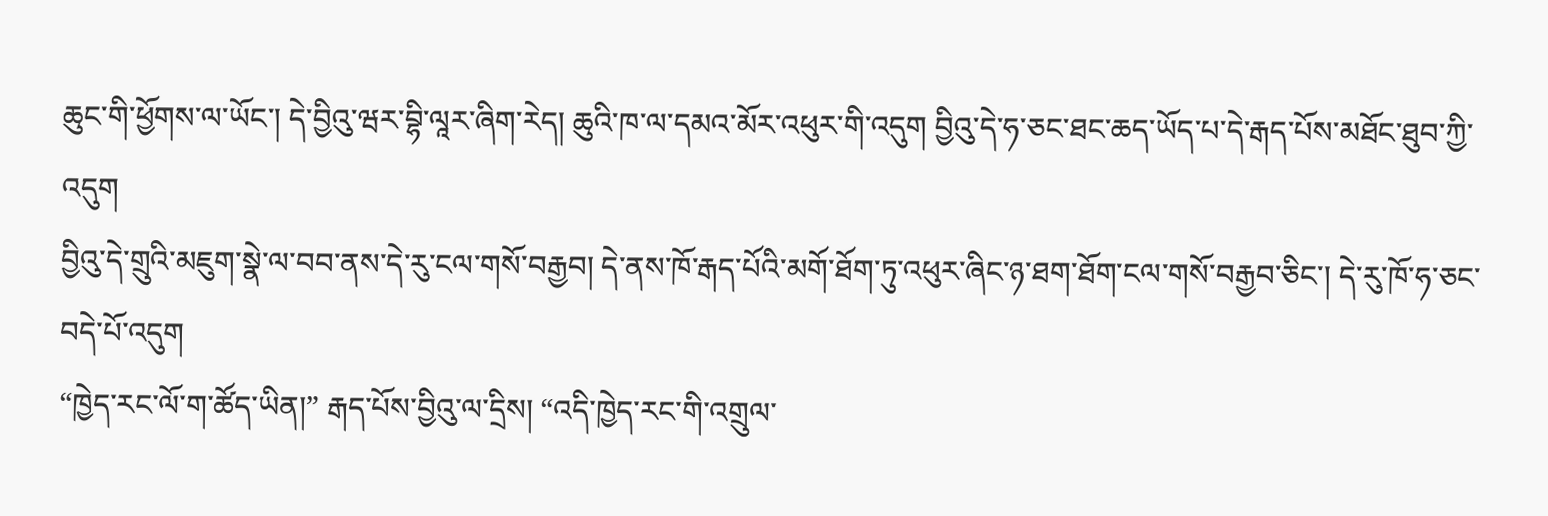ཆུང་གི་ཕྱོགས་ལ་ཡོང་། དེ་བྱིའུ་ཝར་བྷི་ལཱར་ཞིག་རེད། ཆུའི་ཁ་ལ་དམའ་མོར་འཕུར་གི་འདུག བྱིའུ་དེ་ཧ་ཅང་ཐང་ཆད་ཡོད་པ་དེ་རྒད་པོས་མཐོང་ཐུབ་ཀྱི་འདུག
བྱིའུ་དེ་གྲུའི་མཇུག་སྣེ་ལ་བབ་ནས་དེ་རུ་ངལ་གསོ་བརྒྱབ། དེ་ནས་ཁོ་རྒད་པོའི་མགོ་ཐོག་ཏུ་འཕུར་ཞིང་ཉ་ཐག་ཐོག་ངལ་གསོ་བརྒྱབ་ཅིང་། དེ་རུ་ཁོ་ཧ་ཅང་བདེ་པོ་འདུག
“ཁྱེད་རང་ལོ་ག་ཚོད་ཡིན།” རྒད་པོས་བྱིའུ་ལ་དྲིས། “འདི་ཁྱེད་རང་གི་འགྲུལ་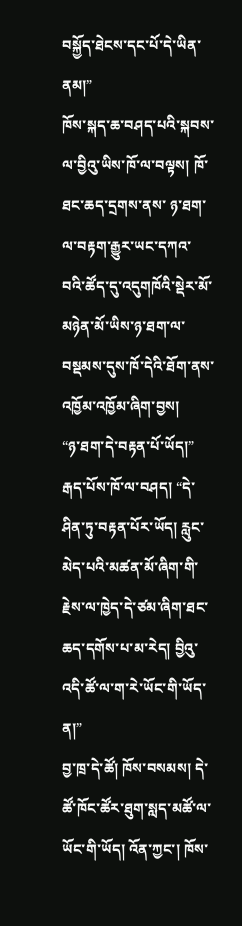བསྐྱོད་ཐེངས་དང་པོ་དེ་ཡིན་ནམ།”
ཁོས་སྐད་ཆ་བཤད་པའི་སྐབས་ལ་བྱིའུ་ཡིས་ཁོ་ལ་བལྟས། ཁོ་ཐང་ཆད་དྲགས་ནས་ ཉ་ཐག་ལ་བརྟག་རྒྱུར་ཡང་དཀའ་བའི་ཚོད་དུ་འདུགཁོའི་སྡེར་མོ་མཉེན་མོ་ཡིས་ཉ་ཐག་ལ་བསྡམས་དུས་ཁོ་དེའི་ཐོག་ནས་འཁྱོམ་འཁྱོམ་ཞིག་བྱས།
“ཉ་ཐག་དེ་བརྟན་པོ་ཡོད།” རྒད་པོས་ཁོ་ལ་བཤད། “དེ་ཤིན་ཏུ་བརྟན་པོར་ཡོད། རླུང་མེད་པའི་མཚན་མོ་ཞིག་གི་རྗེས་ལ་ཁྱེད་དེ་ཙམ་ཞིག་ཐང་ཆད་དགོས་པ་མ་རེད། བྱིའུ་འདི་ཚོ་ལ་ག་རེ་ཡོང་གི་ཡོད་ན།”
བྱ་ཁྲ་དེ་ཚོ། ཁོས་བསམས། དེ་ཚོ་ཁོང་ཚོར་ཐུག་སླད་མཚོ་ལ་ཡོང་གི་ཡོད། འོན་ཀྱང་། ཁོས་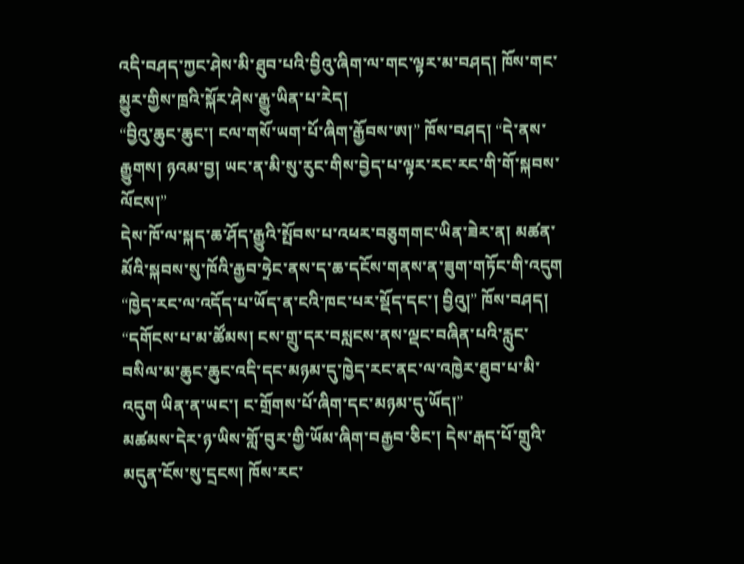འདི་བཤད་ཀྱང་ཤེས་མི་ཐུབ་པའི་བྱིའུ་ཞིག་ལ་གང་ལྟར་མ་བཤད། ཁོས་གང་མྱུར་གྱིས་ཁྲའི་སྐོར་ཤེས་རྒྱུ་ཡིན་པ་རེད།
“བྱིའུ་ཆུང་ཆུང་། ངལ་གསོ་ཡག་པོ་ཞིག་རྒྱོབས་ཨ།” ཁོས་བཤད། “དེ་ནས་རྒྱུགས། ཉའམ་བྱ། ཡང་ན་མི་སུ་རུང་གིས་བྱེད་པ་ལྟར་རང་རང་གི་གོ་སྐབས་ལོངས།”
དེས་ཁོ་ལ་སྐད་ཆ་ཤོད་རྒྱུའི་སྤོབས་པ་འཕར་བཅུགགང་ཡིན་ཟེར་ན། མཚན་མོའི་སྐབས་སུ་ཁོའི་རྒྱབ་ཧྲེང་ནས་ད་ཆ་དངོས་གནས་ན་ཟུག་གཏོང་གི་འདུག
“ཁྱེད་རང་ལ་འདོད་པ་ཡོད་ན་ངའི་ཁང་པར་སྡོད་དང་། བྱིའུ།” ཁོས་བཤད། “དགོངས་པ་མ་ཚོམས། ངས་གྲུ་དར་བསླངས་ནས་ལྡང་བཞིན་པའི་རླུང་བསིལ་མ་ཆུང་ཆུང་འདི་དང་མཉམ་དུ་ཁྱེད་རང་ནང་ལ་འཁྱེར་ཐུབ་པ་མི་འདུག ཡིན་ན་ཡང་། ང་གྲོགས་པོ་ཞིག་དང་མཉམ་དུ་ཡོད།”
མཚམས་དེར་ཉ་ཡིས་གློ་བུར་གྱི་ཡོམ་ཞིག་བརྒྱབ་ཅིང་། དེས་རྒད་པོ་གྲུའི་མདུན་ངོས་སུ་དྲངས། ཁོས་རང་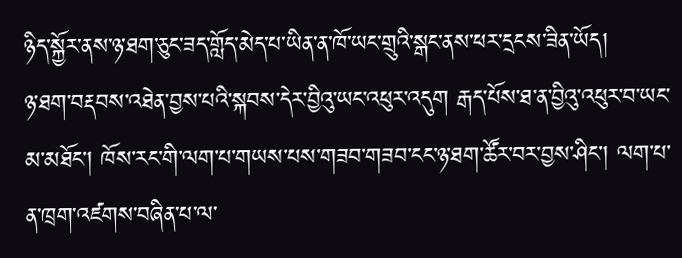ཉིད་སྐྱོར་ནས་ཉ་ཐག་ཅུང་ཟད་གློད་མེད་པ་ཡིན་ན་ཁོ་ཡང་གྲུའི་སྒང་ནས་ཕར་དྲངས་ཟིན་ཡོད།
ཉ་ཐག་བརྡབས་འཐེན་བྱས་པའི་སྐབས་དེར་བྱིའུ་ཡང་འཕུར་འདུག རྒད་པོས་ཐ་ན་བྱིའུ་འཕུར་བ་ཡང་མ་མཐོང་། ཁོས་རང་གི་ལག་པ་གཡས་པས་གཟབ་གཟབ་ངང་ཉ་ཐག་ཚོར་བར་བྱས་ཤིང་། ལག་པ་ན་ཁྲག་འཛགས་བཞིན་པ་ལ་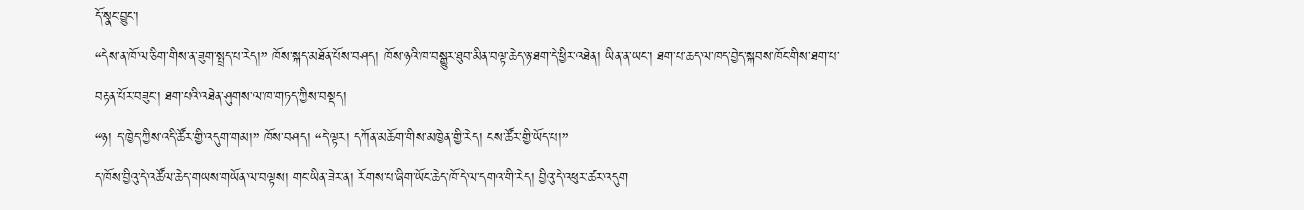དོ་སྣང་བྱུང་།
“དེས་ན་ཁོ་ལ་ཅིག་གིས་ན་ཟུག་སྤྲད་པ་རེད།” ཁོས་སྐད་མཐོན་པོས་བཤད། ཁོས་ཉའི་ཁ་བསྒྱུར་ཐུབ་མིན་བལྟ་ཆེད་ཉ་ཐག་དེ་ཕྱིར་འཐེན། ཡིན་ན་ཡང་། ཐག་པ་ཆད་ལ་ཁད་བྱེད་སྐབས་ཁོང་གིས་ཐག་པ་བརྟན་པོར་བཟུང་། ཐག་པའི་འཐེན་ཤུགས་ལ་ཁ་གཏད་ཀྱིས་བསྡད།
“ཉ། ད་ཁྱེད་ཀྱིས་འདི་ཚོར་གྱི་འདུག་གམ།” ཁོས་བཤད། “དེ་ལྟར། དཀོན་མཆོག་གིས་མཁྱེན་གྱི་རེད། ངས་ཚོར་གྱི་ཡོད་པ།”
ད་ཁོས་བྱིའུ་དེ་འཚོལ་ཆེད་གཡས་གཡོན་ལ་བལྟས། གང་ཡིན་ཟེར་ན། རོགས་པ་ཞིག་ཡོང་ཆེད་ཁོ་དེ་ལ་དགའ་གི་རེད། བྱིའུ་དེ་འཕུར་ཚར་འདུག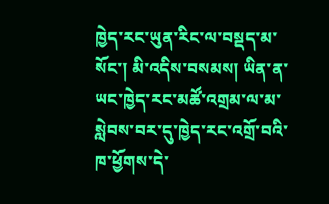ཁྱེད་རང་ཡུན་རིང་ལ་བསྡད་མ་སོང་། མི་འདིས་བསམས། ཡིན་ན་ཡང་ཁྱེད་རང་མཚོ་འགྲམ་ལ་མ་སླེབས་བར་དུ་ཁྱེད་རང་འགྲོ་བའི་ཁ་ཕྱོགས་དེ་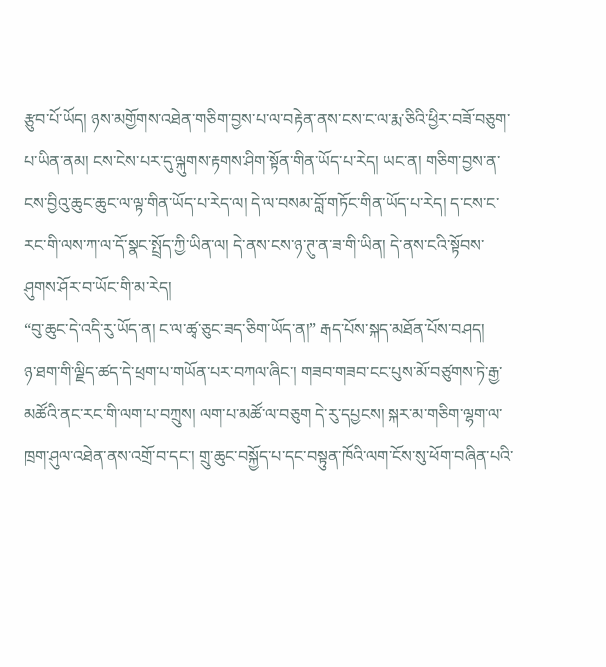རྩུབ་པོ་ཡོད། ཉས་མགྱོགས་འཐེན་གཅིག་བྱས་པ་ལ་བརྟེན་ནས་ངས་ང་ལ་རྨ་ཅིའི་ཕྱིར་བཟོ་བཅུག་པ་ཡིན་ནམ། ངས་ངེས་པར་དུ་ལྐུགས་རྟགས་ཤིག་སྟོན་གིན་ཡོད་པ་རེད། ཡང་ན། གཅིག་བྱས་ན་ངས་བྱིའུ་ཆུང་ཆུང་ལ་ལྟ་གིན་ཡོད་པ་རེད་ལ། དེ་ལ་བསམ་བློ་གཏོང་གིན་ཡོད་པ་རེད། ད་ངས་ང་རང་གི་ལས་ཀ་ལ་དོ་སྣང་སྤྲོད་ཀྱི་ཡིན་ལ། དེ་ནས་ངས་ཉ་ཊུ་ན་ཟ་གི་ཡིན། དེ་ནས་ངའི་སྟོབས་ཤུགས་ཤོར་བ་ཡོང་གི་མ་རེད།
“བུ་ཆུང་དེ་འདི་རུ་ཡོད་ན། ང་ལ་ཚྭ་ཅུང་ཟད་ཅིག་ཡོད་ན།” རྒད་པོས་སྐད་མཐོན་པོས་བཤད།
ཉ་ཐག་གི་ལྗིད་ཚད་དེ་ཕྲག་པ་གཡོན་པར་བཀལ་ཞིང་། གཟབ་གཟབ་ངང་པུས་མོ་བཙུགས་ཏེ་རྒྱ་མཚོའི་ནང་རང་གི་ལག་པ་བཀྲུས། ལག་པ་མཚོ་ལ་བཅུག དེ་རུ་དཔྱངས། སྐར་མ་གཅིག་ལྷག་ལ་ཁྲག་ཤུལ་འཐེན་ནས་འགྲོ་བ་དང་། གྲུ་ཆུང་བསྐྱོད་པ་དང་བསྟུན་ཁོའི་ལག་ངོས་སུ་ཕོག་བཞིན་པའི་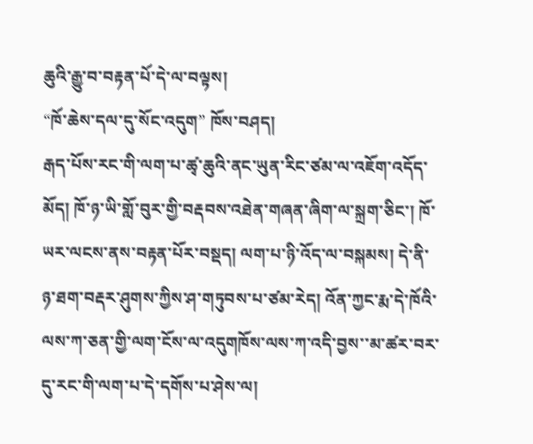ཆུའི་རྒྱུ་བ་བརྟན་པོ་དེ་ལ་བལྟས།
“ཁོ་ཆེས་དལ་དུ་སོང་འདུག” ཁོས་བཤད།
རྒད་པོས་རང་གི་ལག་པ་ཚྭ་ཆུའི་ནང་ཡུན་རིང་ཙམ་ལ་འཇོག་འདོད་མོད། ཁོ་ཉ་ཡི་གློ་བུར་གྱི་བརྡབས་འཐེན་གཞན་ཞིག་ལ་སྐྲག་ཅིང་། ཁོ་ཡར་ལངས་ནས་བརྟན་པོར་བསྡད། ལག་པ་ཉི་འོད་ལ་བསྐམས། དེ་ནི་ཉ་ཐག་བརྡར་ཤུགས་ཀྱིས་ཤ་གཏུབས་པ་ཙམ་རེད། འོན་ཀྱང་རྨ་དེ་ཁོའི་ལས་ཀ་ཅན་གྱི་ལག་ངོས་ལ་འདུགཁོས་ལས་ཀ་འདི་བྱས་་མ་ཚར་བར་དུ་རང་གི་ལག་པ་དེ་དགོས་པ་ཤེས་ལ།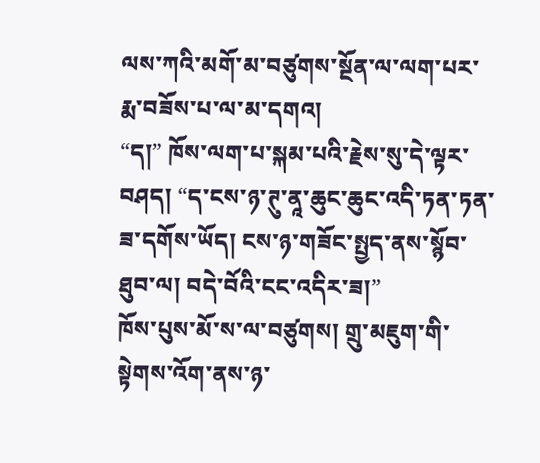ལས་ཀའི་མགོ་མ་བཙུགས་སྔོན་ལ་ལག་པར་རྨ་བཟོས་པ་ལ་མ་དགའ།
“ད།” ཁོས་ལག་པ་སྐམ་པའི་རྗེས་སུ་དེ་ལྟར་བཤད། “ད་ངས་ཉ་ཊུ་ནཱ་ཆུང་ཆུང་འདི་ཏན་ཏན་ཟ་དགོས་ཡོད། ངས་ཉ་གཟོང་སྤྱད་ནས་སྙོབ་ཐུབ་ལ། བདེ་བོའི་ངང་འདིར་ཟ།”
ཁོས་པུས་མོ་ས་ལ་བཙུགས། གྲུ་མཇུག་གི་སྟེགས་འོག་ནས་ཉ་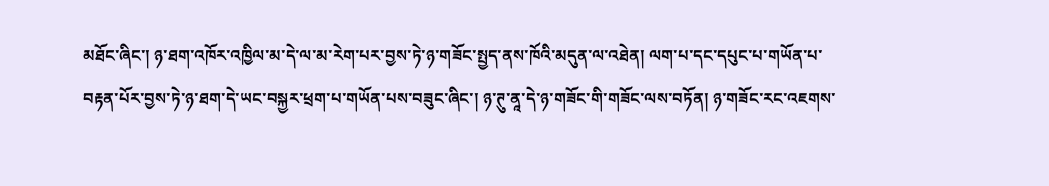མཐོང་ཞིང་། ཉ་ཐག་འཁོར་འཁྱིལ་མ་དེ་ལ་མ་རེག་པར་བྱས་ཏེ་ཉ་གཟོང་སྤྱད་ནས་ཁོའི་མདུན་ལ་འཐེན། ལག་པ་དང་དཔུང་པ་གཡོན་པ་བརྟན་པོར་བྱས་ཏེ་ཉ་ཐག་དེ་ཡང་བསྐྱར་ཕྲག་པ་གཡོན་པས་བཟུང་ཞིང་། ཉ་ཊུ་ནཱ་དེ་ཉ་གཟོང་གི་གཟོང་ལས་བཏོན། ཉ་གཟོང་རང་འཇགས་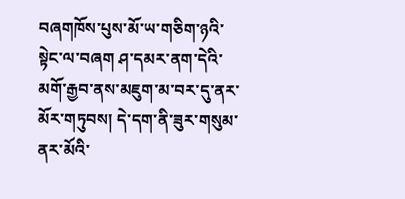བཞགཁོས་པུས་མོ་ཡ་གཅིག་ཉའི་སྟེང་ལ་བཞག ཤ་དམར་ནག་དེའི་མགོ་རྒྱབ་ནས་མཇུག་མ་བར་དུ་ནར་མོར་གཏུབས། དེ་དག་ནི་ཟུར་གསུམ་ནར་མོའི་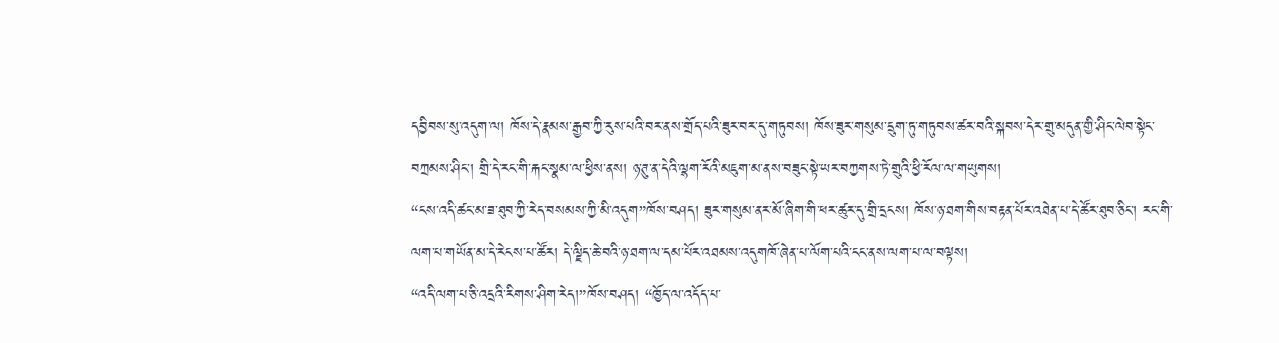དབྱིབས་སུ་འདུག་ལ། ཁོས་དེ་རྣམས་རྒྱབ་ཀྱི་རུས་པའི་བར་ནས་གྲོད་པའི་ཟུར་བར་དུ་གཏུབས། ཁོས་ཟུར་གསུམ་དྲུག་ཏུ་གཏུབས་ཚར་བའི་སྐབས་དེར་གྲུ་མདུན་གྱི་ཤིང་ལེབ་སྟེང་བཀྲམས་ཤིང་། གྲི་དེ་རང་གི་རྐང་སྣམ་ལ་ཕྱིས་ནས། ཉ་ཊུ་ན་དེའི་ལྷག་རོའི་མཇུག་མ་ནས་བཟུང་སྟེ་ཡར་བཀྱགས་ཏེ་གྲུའི་ཕྱི་རོལ་ལ་གཡུགས།
“ངས་འདི་ཚང་མ་ཟ་ཐུབ་ཀྱི་རེད་བསམས་ཀྱི་མི་འདུག”ཁོས་བཤད། ཟུར་གསུམ་ནར་མོ་ཞིག་གི་ཕར་ཚུར་དུ་གྲི་དྲངས། ཁོས་ཉ་ཐག་གིས་བརྟན་པོར་འཐེན་པ་དེ་ཚོར་ཐུབ་ཅིང་། རང་གི་ལག་པ་གཡོན་མ་དེ་རེངས་པ་ཚོར། དེ་ལྗིད་ཆེ་བའི་ཉ་ཐག་ལ་དམ་པོར་འཐམས་འདུགཁོ་ཞེན་པ་ལོག་པའི་ངང་ནས་ལག་པ་ལ་བལྟས།
“འདི་ལག་པ་ཅི་འདྲའི་རིགས་ཤིག་རེད།”ཁོས་བཤད། “ཁྱོད་ལ་འདོད་པ་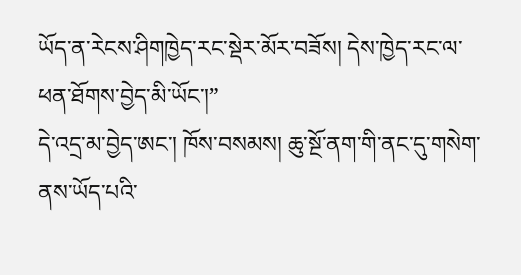ཡོད་ན་རེངས་ཤིགཁྱེད་རང་སྡེར་མོར་བཟོས། དེས་ཁྱེད་རང་ལ་ཕན་ཐོགས་བྱེད་མི་ཡོང་།”
དེ་འདྲ་མ་བྱེད་ཨང་། ཁོས་བསམས། ཆུ་སྔོ་ནག་གི་ནང་དུ་གསེག་ནས་ཡོད་པའི་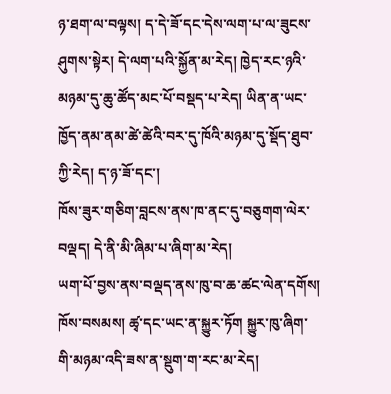ཉ་ཐག་ལ་བལྟས། ད་དེ་ཟོ་དང་དེས་ལག་པ་ལ་ཟུངས་ཤུགས་སྟེར། དེ་ལག་པའི་སྐྱོན་མ་རེད། ཁྱེད་རང་ཉའི་མཉམ་དུ་ཆུ་ཚོད་མང་པོ་བསྡད་པ་རེད། ཡིན་ན་ཡང་ཁྱོད་ནམ་ནམ་ཚེ་ཚེའི་བར་དུ་ཁོའི་མཉམ་དུ་སྡོད་ཐུབ་ཀྱི་རེད། ད་ཉ་ཟོ་དང་།
ཁོས་ཟུར་གཅིག་བླངས་ནས་ཁ་ནང་དུ་བཅུགག་ལེར་བལྡད། དེ་ནི་མི་ཞིམ་པ་ཞིག་མ་རེད།
ཡག་པོ་བྱས་ནས་བལྡད་ནས་ཁུ་བ་ཆ་ཚང་ལེན་དགོས། ཁོས་བསམས། ཚྭ་དང་ཡང་ན་སྐྱུར་ཏོག སྐྱུར་ཁུ་ཞིག་གི་མཉམ་འདི་ཟས་ན་སྡུག་ག་རང་མ་རེད།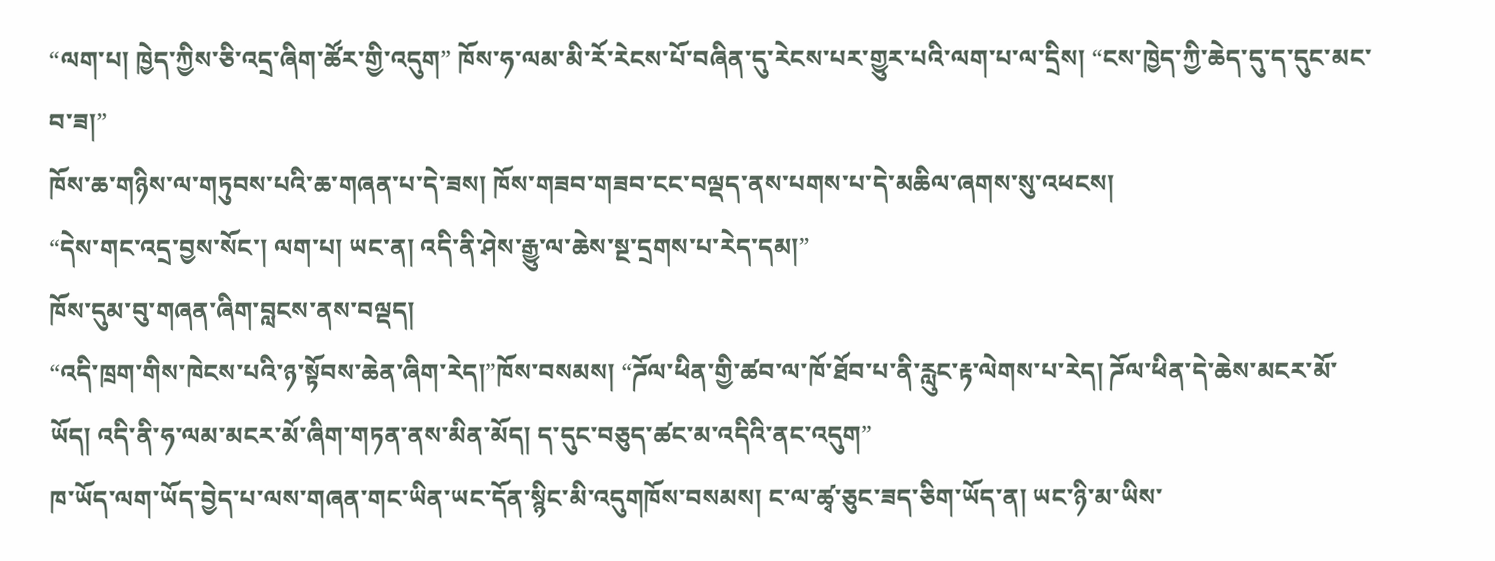“ལག་པ། ཁྱེད་ཀྱིས་ཅི་འདྲ་ཞིག་ཚོར་གྱི་འདུག” ཁོས་ཧ་ལམ་མི་རོ་རེངས་པོ་བཞིན་དུ་རེངས་པར་གྱུར་པའི་ལག་པ་ལ་དྲིས། “ངས་ཁྱེད་ཀྱི་ཆེད་དུ་ད་དུང་མང་བ་ཟ།”
ཁོས་ཆ་གཉིས་ལ་གཏུབས་པའི་ཆ་གཞན་པ་དེ་ཟས། ཁོས་གཟབ་གཟབ་ངང་བལྡད་ནས་པགས་པ་དེ་མཆིལ་ཞགས་སུ་འཕངས།
“དེས་གང་འདྲ་བྱས་སོང་། ལག་པ། ཡང་ན། འདི་ནི་ཤེས་རྒྱུ་ལ་ཆེས་སྔ་དྲགས་པ་རེད་དམ།”
ཁོས་དུམ་བུ་གཞན་ཞིག་བླངས་ནས་བལྡད།
“འདི་ཁྲག་གིས་ཁེངས་པའི་ཉ་སྟོབས་ཆེན་ཞིག་རེད།”ཁོས་བསམས། “ཌོལ་ཕིན་གྱི་ཚབ་ལ་ཁོ་ཐོབ་པ་ནི་རླུང་རྟ་ལེགས་པ་རེད། ཌོལ་ཕིན་དེ་ཆེས་མངར་མོ་ཡོད། འདི་ནི་ཧ་ལམ་མངར་མོ་ཞིག་གཏན་ནས་མིན་མོད། ད་དུང་བཅུད་ཚང་མ་འདིའི་ནང་འདུག”
ཁ་ཡོད་ལག་ཡོད་བྱེད་པ་ལས་གཞན་གང་ཡིན་ཡང་དོན་སྙིང་མི་འདུགཁོས་བསམས། ང་ལ་ཚྭ་ཅུང་ཟད་ཅིག་ཡོད་ན། ཡང་ཉི་མ་ཡིས་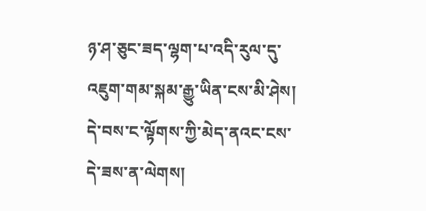ཉ་ཤ་ཅུང་ཟད་ལྷག་པ་འདི་རུལ་དུ་འཇུག་གམ་སྐམ་རྒྱུ་ཡིན་ངས་མི་ཤེས། དེ་བས་ང་ལྟོགས་ཀྱི་མེད་ནའང་ངས་དེ་ཟས་ན་ལེགས།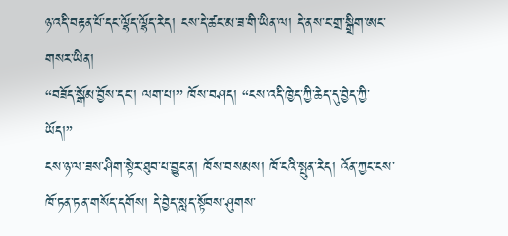ཉ་འདི་བརྟན་པོ་དང་ལྷོད་ལྷོད་རེད། ངས་དེ་ཚང་མ་ཟ་གི་ཡིན་ལ། དེ་ནས་ང་གྲ་སྒྲིག་ཨང་གསར་ཡིན།
“བཟོད་སྒོམ་བྱོས་དང་། ལག་པ།” ཁོས་བཤད། “ངས་འདི་ཁྱེད་ཀྱི་ཆེད་དུ་བྱེད་ཀྱི་ཡོད།”
ངས་ཉ་ལ་ཟས་ཤིག་སྟེར་ཐུབ་པ་བྱུང་ན། ཁོས་བསམས། ཁོ་ངའི་སྤུན་རེད། འོན་ཀྱང་ངས་ཁོ་ཏན་ཏན་གསོད་དགོས། དེ་བྱེད་སླད་སྟོབས་ཤུགས་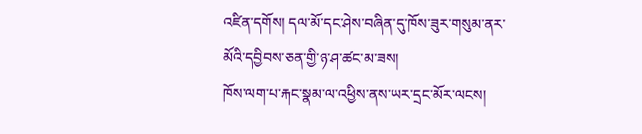འཛིན་དགོས། དལ་མོ་དང་ཤེས་བཞིན་དུ་ཁོས་ཟུར་གསུམ་ནར་མོའི་དབྱིབས་ཅན་གྱི་ཉ་ཤ་ཚང་མ་ཟས།
ཁོས་ལག་པ་རྐང་སྣམ་ལ་འཕྱིས་ནས་ཡར་དྲང་མོར་ལངས།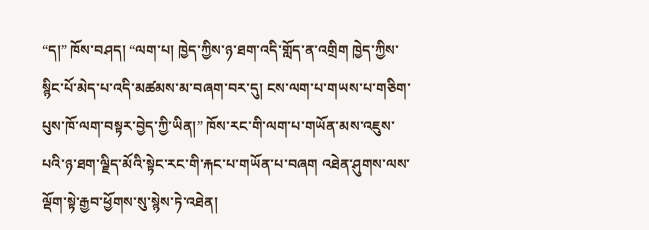“ད།” ཁོས་བཤད། “ལག་པ། ཁྱེད་ཀྱིས་ཉ་ཐག་འདི་གློད་ན་འགྲིག ཁྱེད་ཀྱིས་སྙིང་པོ་མེད་པ་འདི་མཚམས་མ་བཞག་བར་དུ། ངས་ལག་པ་གཡས་པ་གཅིག་པུས་ཁོ་ལག་བསྟར་བྱེད་ཀྱི་ཡིན།” ཁོས་རང་གི་ལག་པ་གཡོན་མས་འཇུས་པའི་ཉ་ཐག་ལྗིད་མོའི་སྟེང་རང་གི་རྐང་པ་གཡོན་པ་བཞག འཐེན་ཤུགས་ལས་ལྡོག་སྟེ་རྒྱབ་ཕྱོགས་སུ་སྙེས་ཏེ་འཐེན།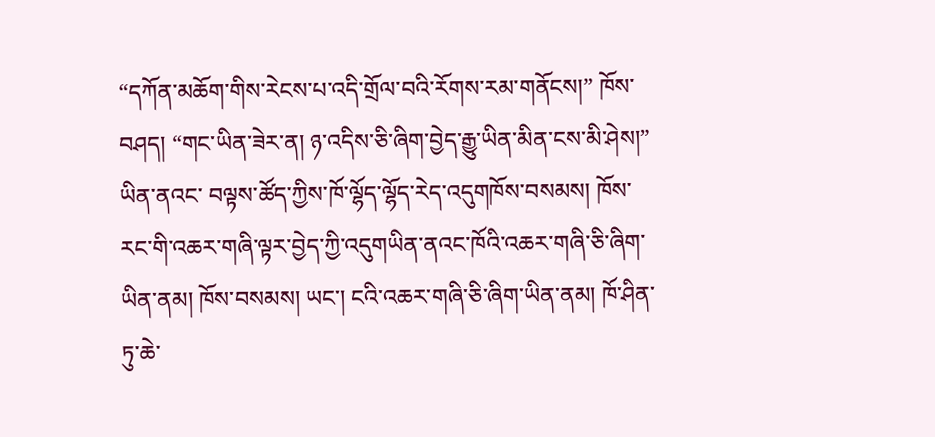“དཀོན་མཆོག་གིས་རེངས་པ་འདི་གྲོལ་བའི་རོགས་རམ་གནོངས།” ཁོས་བཤད། “གང་ཡིན་ཟེར་ན། ཉ་འདིས་ཅི་ཞིག་བྱེད་རྒྱུ་ཡིན་མིན་ངས་མི་ཤེས།”
ཡིན་ནའང་ བལྟས་ཚོད་ཀྱིས་ཁོ་ལྷོད་ལྷོད་རེད་འདུགཁོས་བསམས། ཁོས་རང་གི་འཆར་གཞི་ལྟར་བྱེད་ཀྱི་འདུགཡིན་ནའང་ཁོའི་འཆར་གཞི་ཅི་ཞིག་ཡིན་ནམ། ཁོས་བསམས། ཡང་། ངའི་འཆར་གཞི་ཅི་ཞིག་ཡིན་ནམ། ཁོ་ཤིན་ཏུ་ཆེ་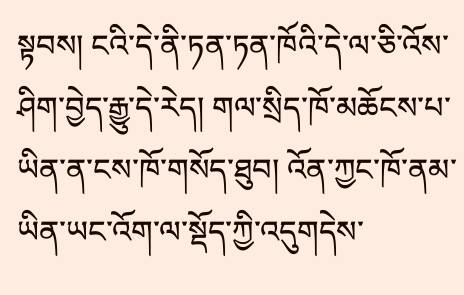སྟབས། ངའི་དེ་ནི་ཏན་ཏན་ཁོའི་དེ་ལ་ཅི་འོས་ཤིག་བྱེད་རྒྱུ་དེ་རེད། གལ་སྲིད་ཁོ་མཆོངས་པ་ཡིན་ན་ངས་ཁོ་གསོད་ཐུབ། འོན་ཀྱང་ཁོ་ནམ་ཡིན་ཡང་འོག་ལ་སྡོད་ཀྱི་འདུགདེས་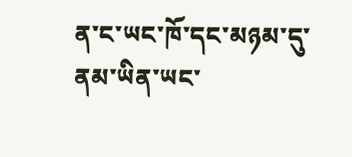ན་ང་ཡང་ཁོ་དང་མཉམ་དུ་ནམ་ཡིན་ཡང་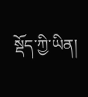སྡོད་ཀྱི་ཡིན།